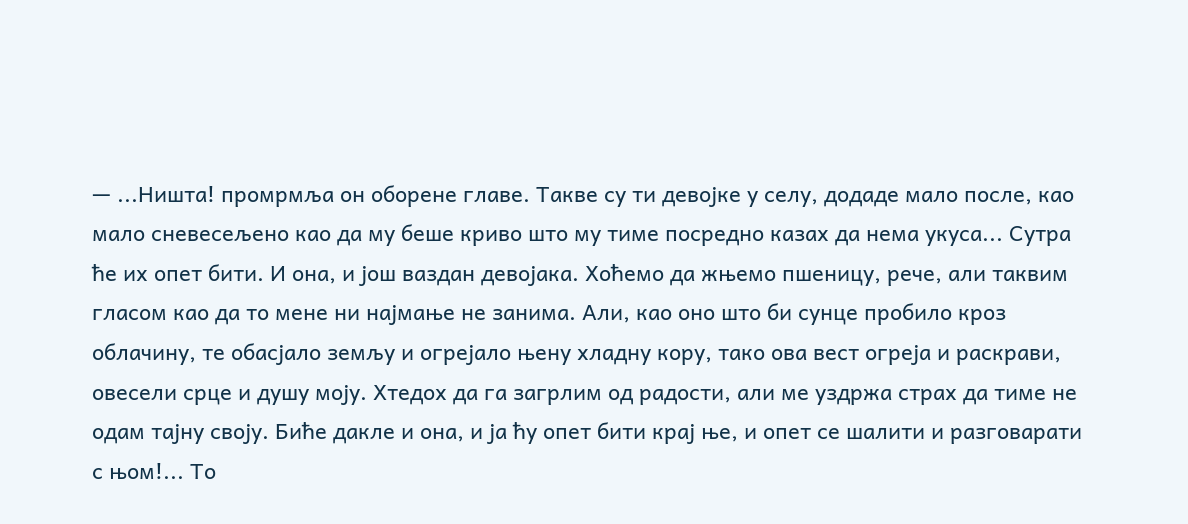— ...Ништа! промрмља он оборене главе. Такве су ти девојке у селу, додаде мало после, као мало сневесељено као да му беше криво што му тиме посредно казах да нема укуса... Сутра ће их опет бити. И она, и још ваздан девојака. Хоћемо да жњемо пшеницу, рече, али таквим гласом као да то мене ни најмање не занима. Али, као оно што би сунце пробило кроз облачину, те обасјало земљу и огрејало њену хладну кору, тако ова вест огреја и раскрави, овесели срце и душу моју. Хтедох да га загрлим од радости, али ме уздржа страх да тиме не одам тајну своју. Биће дакле и она, и ја ћу опет бити крај ње, и опет се шалити и разговарати с њом!... То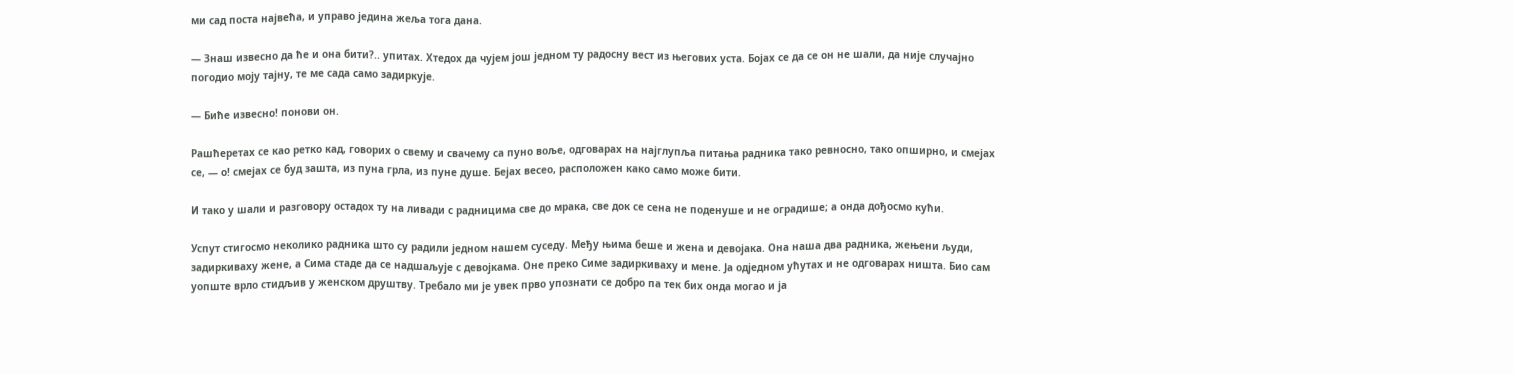ми сад поста највећа, и управо једина жеља тога дана.

— Знаш извесно да ће и она бити?.. упитах. Хтедох да чујем још једном ту радосну вест из његових уста. Бојах се да се он не шали, да није случајно погодио моју тајну, те ме сада само задиркује.

— Биће извесно! понови он.

Рашћеретах се као ретко кад, говорих о свему и свачему са пуно воље, одговарах на најглупља питања радника тако ревносно, тако опширно, и смејах се, — о! смејах се буд зашта, из пуна грла, из пуне душе. Бејах весео, расположен како само може бити.

И тако у шали и разговору остадох ту на ливади с радницима све до мрака, све док се сена не поденуше и не оградише; а онда дођосмо кући.

Успут стигосмо неколико радника што су радили једном нашем суседу. Међу њима беше и жена и девојака. Она наша два радника, жењени људи, задиркиваху жене, а Сима стаде да се надшаљује с девојкама. Оне преко Симе задиркиваху и мене. Ја одједном ућутах и не одговарах ништа. Био сам уопште врло стидљив у женском друштву. Требало ми је увек прво упознати се добро па тек бих онда могао и ја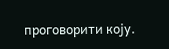проговорити коју.